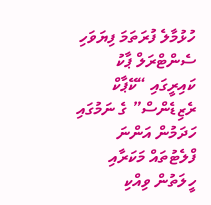ހުޅުމާލެ ފުރަތަމަ ފިޔަވަހި ސެންޓްރަލް ޕާކު ކައިރީގައި “ކޭޕާކް ރެޒިޑެންސް” ގެ ނަމުގައި ހަދަމުން އަންނަ ފްލެޓުތައް މަކަރާއި ހީލަތުން ވިއްކި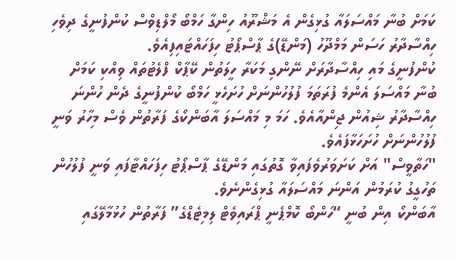ކަމަށް ބުނާ މައްސަލައާ ގުޅިގެން އެ މަޝްރޫއު ހިންގާ ހަމްބޯ މޯލްޑިވްސް ކުންފުނީގެ ދިވެހި ހިއްސާދާރު ހަސަން މަމްދޫހު (މަންޑޭ)ގެ ޕާސްޕޯޓު ހިފަހައްޓައިފިއެވެ.
ކުންފުނީގެ މައި ހިއްސާދާރަށް ނޭންގި މަކަރާ ހީލަތުން ކޭޕާކް ފްލެޓުތައް ވިއްކި ކަމަށް ބުނާ މައްސަލަ އެންމެ ފުރަތަމަ ފުލުހުންނަށް ހުށަހެޅީ ހަމްބޯ ކުންފުނީގެ ދެން ހުންނަ ހިއްސާދާރު ޝިއުން ޖިންއާއެވެ. ހަމަ މި މައްސަލަ އާބަންކޯގެ ފަރާތުން ވެސް މިހާރު ވަނީ ފުލުހުންނަށް ހުށަހަޅާފައެވެ.
"ހަތާވީސް" އަށް ކަށަވަރުވެފައިވާ ގޮތުގައި މަންޑޭގެ ޕާސްޕޯޓު ހިފަހައްޓާފައި ވަނީ ފުލުހުން ތަހުގީގު ކުރަމުން އަންނަ މައްސަލައާ ގުޅިގެންނެވެ.
އާބަންކޯ އިން ބުނީ “ހަންބޯ ކޮމްޕެނީ ޕްރައިވެޓް ލިމިޓެޑްގެ” ފަރާތުން ހުޅުމާލޭގައި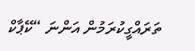ތަރައްގީކުރަމުން އަންނަ “ކޭޕާކް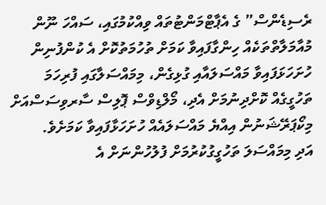ރެސިޑެންސް” ގެ އެޕާޓްމަންޓުތައް ވިއްކުމުގައި، ސައްހަ ނޫން މުއާމަލާތްތަކެއް ހިންގާފައިވާ ކަމަށް ތުހުމަތުކޮށް އެ ކުންފުނިން ހުށަހަޅަފައިވާ މައްސަލައާއި ގުޅިގެން، މިމައްސަލާގައި ފުރިހަމަ ތަހުގީގެއް ކޮށްދިނުމަށް އެދި، މޯލްޑިވްސް ޕޮލިސް ސާރވިސަސްއަށް މިކޯޕަރޭޝަނުން އިއްޔެ މައްސަލައެއް ހުށަހަޅާފައިވާ ކަމަށެވެ.
އަދި މިމައްސަލަ ތަހުގީގުކުރުމަށް ފުލުހުންނަށް އެ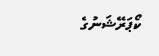ކޯޕަރޭޝަނުގެ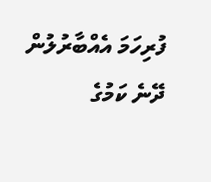ފުރިހަމަ އެއްބާރުލުން ދޭނެ ކަމުގެ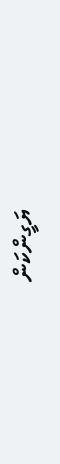ޔަގީންކަން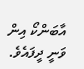އާބަންކޯ އިން ވަނީ ދީފައެވެ.